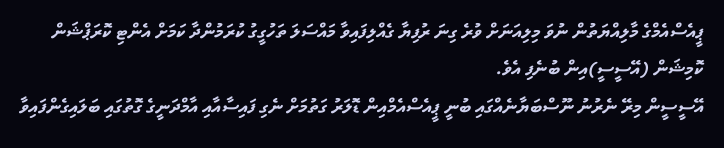ޕީއެސްއެމްގެ މާލިއްޔަތުން ނުވަ މިލިއަނަށް ވުރެ ގިނަ ރުފިޔާ ގެއްލިފައިވާ މައްސަލަ ތަހުގީގު ކުރަމުންދާ ކަމަށް އެންޓި ކޮރަޕްޝަން ކޮމިޝަން (އޭސީސީ)އިން ބުނެފި އެވެ.
އޭސީސީން މިރޭ ނެރުނު ނޫސްބަޔާނެއްގައި ބުނީ ޕީއެސްއެމްއިން ޑޮލަރު ގަތުމަށް ނެގި ފައިސާއާއި އާމްދަނީގެ ގޮތުގައި ބަލައިގެންފައިވާ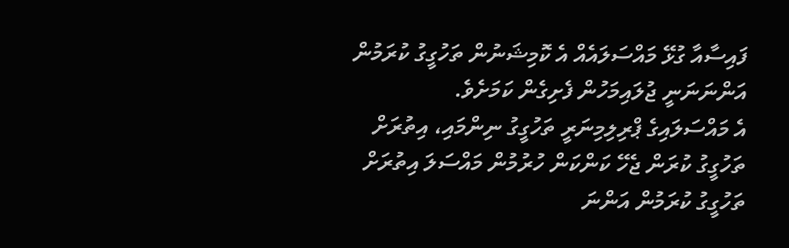ފައިސާއާ ގުޅޭ މައްސަލައެއް އެ ކޮމިޝަނުން ތަހުގީގު ކުރަމުން އަންނަނަނީ ޖުލައިމަހުން ފެށިގެން ކަމަށެވެ.
އެ މައްސަލައިގެ ޕްރިލިމިނަރީ ތަހުގީގު ނިންމައި، އިތުރަށް ތަހުގީގު ކުރަން ޖެހޭ ކަންކަން ހުރުމުން މައްސަލަ އިތުރަށް ތަހުގީގު ކުރަމުން އަންނަ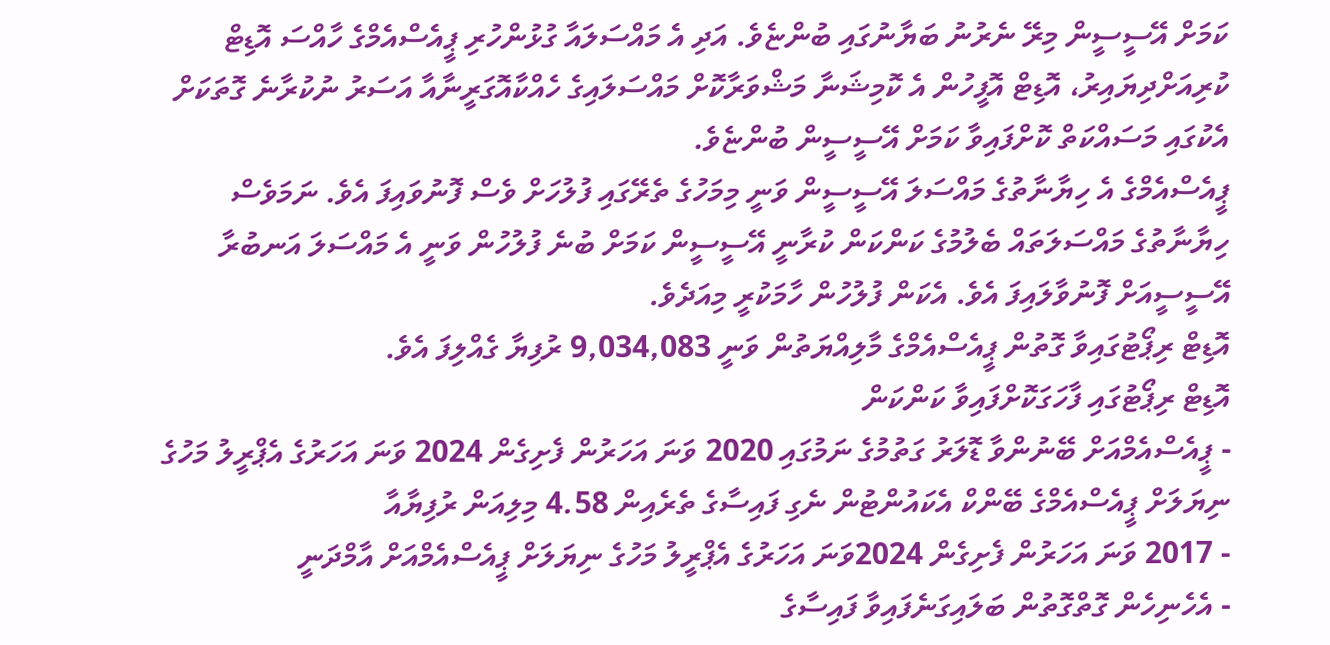ކަމަށް އޭސީސީން މިރޭ ނެރުނު ބަޔާނުގައި ބުންޏެވެ. އަދި އެ މައްސަލައާ ގުޅުންހުރި ޕީއެސްއެމްގެ ހާއްސަ އޮޑިޓް ކުރިއަށްދިޔައިރު، އޮޑިޓް އޮފީހުން އެ ކޮމިޝަނާ މަޝްވަރާކޮށް މައްސަލައިގެ ހެއްކާއޮގަރީނާއާ އަސަރު ނުކުރާނެ ގޮތަކަށް އެކުގައި މަސައްކަތް ކޮށްފައިވާ ކަމަށް އޭސީސީން ބުންޏެވެ.
ޕީއެސްއެމްގެ އެ ހިޔާނާތުގެ މައްސަލަ އޭސީސީން ވަނީ މިމަހުގެ ތެރޭގައި ފުލުހަށް ވެސް ފޮނުވައިފަ އެވެ. ނަމަވެސް ހިޔާނާތުގެ މައްސަލަތައް ބެލުމުގެ ކަންކަން ކުރާނީ އޭސީސީން ކަމަށް ބުނެ ފުލުހުން ވަނީ އެ މައްސަލަ އަނބުރާ އޭސީސީއަށް ފޮނުވާލައިފަ އެވެ. އެކަން ފުލުހުން ހާމަކުރީ މިއަދެވެ.
އޮޑިޓް ރިޕޯޓުގައިވާ ގޮތުން ޕީއެސްއެމްގެ މާލިއްޔަތުން ވަނީ 9,034,083 ރުފިޔާ ގެއްލިފަ އެވެ.
އޮޑިޓް ރިޕޯޓުގައި ފާހަގަކޮށްފައިވާ ކަންކަން
- ޕީއެސްއެމްއަށް ބޭނުންވާ ޑޮލަރު ގަތުމުގެ ނަމުގައި 2020 ވަނަ އަހަރުން ފެށިގެން 2024 ވަނަ އަހަރުގެ އެޕްރީލު މަހުގެ ނިޔަލަށް ޕީއެސްއެމްގެ ބޭންކް އެކައުންޓުން ނެގި ފައިސާގެ ތެރެއިން 4.58 މިލިއަން ރުފިޔާއާ
- 2017 ވަނަ އަހަރުން ފެށިގެން 2024ވަނަ އަހަރުގެ އެޕްރީލު މަހުގެ ނިޔަލަށް ޕީއެސްއެމްއަށް އާމްދަނީ
- އެހެނިހެން ގޮތްގޮތުން ބަލައިގަނެފައިވާ ފައިސާގެ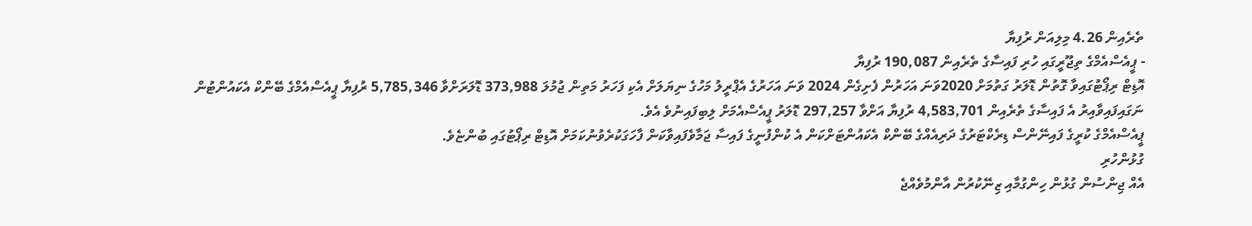ތެރެއިން 4.26 މިލިއަން ރުފިޔާ
- ޕީއެސްއެމްގެ ތިޖޫރީގައި ހުރި ފައިސާގެ ތެރެއިން 190,087 ރުފިޔާ
އޮޑިޓް ރިޕޯޓުގައިވާ ގޮތުން ޑޮލަރު ގަތުމަށް 2020ވަނަ އަހަރުން ފެށިގެން 2024 ވަނަ އަހަރުގެ އެޕްރީލު މަހުގެ ނިޔަލަށް އެކި ފަހަރު މަތިން ޖުމުލަ 373,988 ޑޮލަރަށްވާ 5,785,346 ރުފިޔާ ޕީއެސްއެމްގެ ބޭންކް އެކައުންޓުން ނަގައިފައިވާއިރު އެ ފައިސާގެ ތެރެއިން 4,583,701 ރުފިޔާ އަށްވާ 297,257 ޑޮލަރު ޕީއެސްއެމަށް ލިބިފައިނުވެ އެވެ.
ޕީއެސްއެމްގެ ކުރީގެ ފައިނޭންސް ޑިރެކްޓަރުގެ ދަރިއެއްގެ ބޭންކް އެކައުންޓަށްކަން އެ ކުންފުނީގެ ފައިސާ ޖަމާވެފައިވާކަން ފާހަގަކުރެވުނުކަމަށް އޮޑިޓް ރިޕޯޓުގައި ބުންޏެވެ.
ގުޅުންހުރި
އެއް ޖިންސުން ގުޅުން ހިންގުމާއި ޒިނޭކުރުން އާންމުވެއްޖެ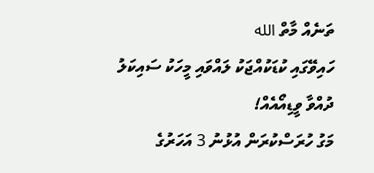ތަނެއް މާތް الله
ހައިވޭގައި ކުޑަކުއްޖަކު ލައްވައި މީހަކު ސައިކަލު ދުއްވާ ވީޑިއޯއެއް!
މަގު ހުރަސްކުރަން އުޅުނު 3 އަހަރުގެ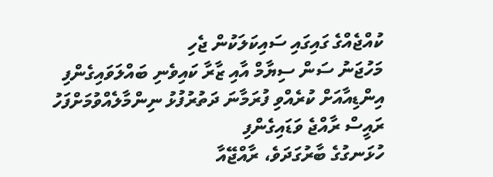ކުއްޖެއްގެ ގައިގައި ސައިކަލަކުން ޖެހި
މަހުޖަނު ސަން ސިޔާމް އާއި ޒާރާ ކައިވެނި ބައްލަވައިގެންފި
އިންޑިއާއަށް ކުރެއްވި ފުރަމާނަ ދަތުރުފުޅު ނިންމާލެއްވުމަށްފަހު ރައީސް ރާއްޖެ ވަޑައިގެންފި
ހުޅަނގުގެ ބާރުގަދަވެ، ރާއްޖޭއާ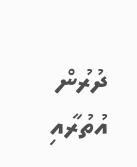ދުރުން އުތުރާއި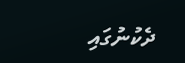ދެކުނުގައި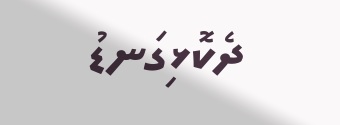ދެކޮޅިގަނޑު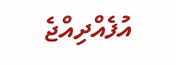އުފެއްދިއްޖެ